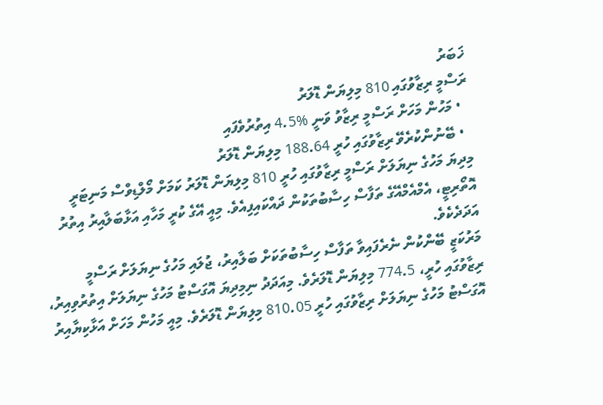ޚަބަރު
ރަސްމީ ރިޒާވުގައި 810 މިލިޔަން ޑޮލަރު
  • މަހުން މަހަށް ރަސްމީ ރިޒާވު ވަނީ %4.5 އިތުރުވެފައި
  • ބޭނުންކުރެވޭ ރިޒާވުގައި ހުރީ 188.64 މިލިޔަން ޑޮލަރު
މިދިޔަ މަހުގެ ނިޔަލަށް ރަސްމީ ރިޒާވުގައި ހުރީ 810 މިލިޔަން ޑޮލަރު ކަމަށް މޯލްޑިވްސް މަނިޓަރީ އޮތޯރިޓީ، އެމްއެމްއޭގެ ތަފާސް ހިސާބުތަކުން ދައްކައިފިއެވެ. މިއީ އޭގެ ކުރީ މަހާއި އަޅާބަލާއިރު އިތުރު އަދަދެކެވެ.
މަރުކަޒީ ބޭންކުން ނެރެފައިވާ ތަފާސް ހިސާބުތަކަށް ބަލާއިރު، ޖުލައި މަހުގެ ނިޔަލަށް ރަސްމީ ރިޒާވުގައި ހުރީ، 774.5 މިލިޔަން ޑޮލަރެވެ. މިއަދަދު ނިމިދިޔަ އޮގަސްޓު މަހުގެ ނިޔަލަށް އިތުރުވިއިރު، އޮގަސްޓު މަހުގެ ނިޔަލަށް ރިޒާވުގައި ހުރީ 810.05 މިލިޔަން ޑޮލަރެވެ. މިއީ މަހުން މަހަށް އަޅާކިޔާއިރު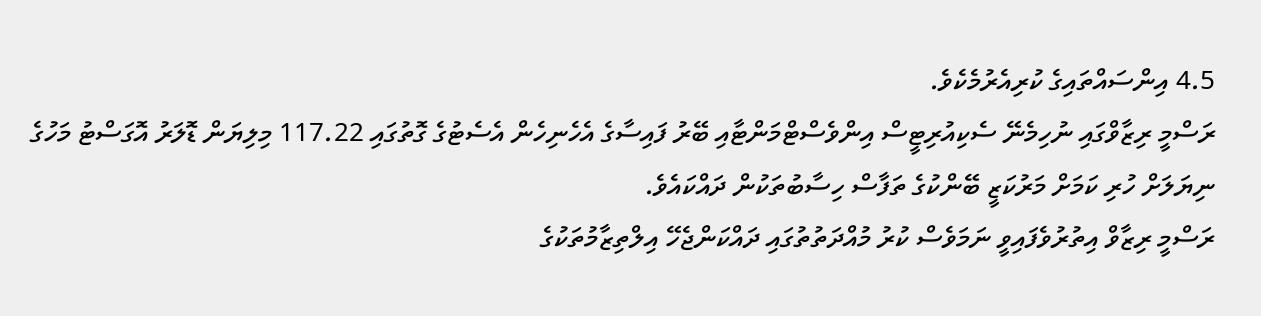4.5 އިންސައްތައިގެ ކުރިއެރުމެކެވެ.
ރަސްމީ ރިޒާވްގައި ނުހިމެނޭ ސެކިއުރިޓީސް އިންވެސްޓްމަންޓާއި ބޭރު ފައިސާގެ އެހެނިހެން އެސެޓުގެ ގޮތުގައި 117.22 މިލިޔަން ޑޮލަރު އޮގަސްޓު މަހުގެ ނިޔަލަށް ހުރި ކަމަށް މަރުކަޒީ ބޭންކުގެ ތަފާސް ހިސާބުތަކުން ދައްކައެވެ.
ރަސްމީ ރިޒާވް އިތުރުވެފައިވީ ނަމަވެސް ކުރު މުއްދަތުތުގައި ދައްކަންޖެހޭ އިލްތިޒާމުތަކުގެ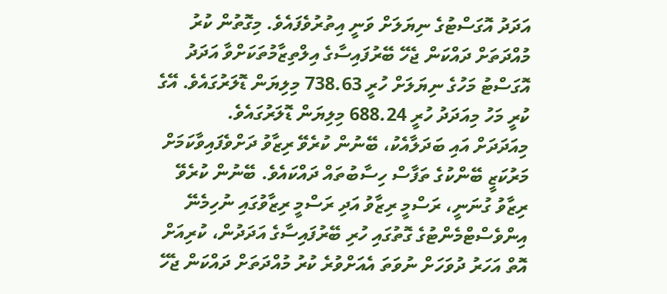އަދަދު އޮގަސްޓުގެ ނިޔަލަށް ވަނީ އިތުރުވެފައެވެ. މިގޮތުން ކުރު މުއްދަތަށް ދައްކަން ޖެހޭ ބޭރުފައިސާގެ އިލްތިޒާމުތަކަށްވާ އަދަދު އޮގަސްޓު މަހުގެ ނިޔަލަށް ހުރީ 738.63 މިލިޔަން ޑޮލަރުގައެވެ. އޭގެ ކުރީ މަހު މިއަދަދު ހުރީ 688.24 މިލިޔަން ޑޮލަރުގައެވެ.
މިއަދަދަށް އައި ބަދަލާއެކު، ބޭނުން ކުރެވޭ ރިޒާވު ދަށްވެފައިވާކަމަށް މަރުކަޒީ ބޭންކުގެ ތަފާސް ހިސާބުތައް ދައްކައެވެ. ބޭނުން ކުރެވޭ ރިޒާވު ގުނަނީ، ރަސްމީ ރިޒާވު އަދި ރަސްމީ ރިޒާވުގައި ނުހިމެނޭ އިންވެސްޓްމެންޓުގެ ގޮތުގައި ހުރި ބޭރުފައިސާގެ އަދަދުން، ކުރިއަށް އޮތް އަހަރު ދުވަހަށް ނުވަތަ އެއަށްވުރެ ކުރު މުއްދަތަށް ދައްކަން ޖެހޭ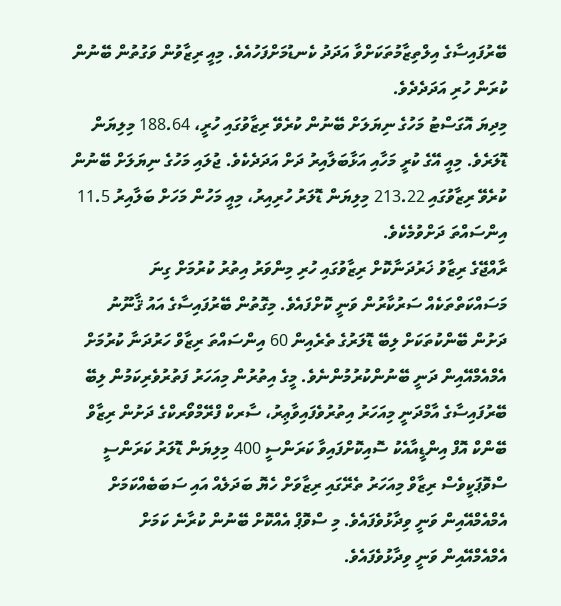ބޭރުފައިސާގެ އިލްތިޒާމުތަކަށްވާ އަދަދު ކެނޑުމަށްފަހުއެވެ. މިއީ ރިޒާވުން ވަގުތުން ބޭނުން ކުރަން ހުރި އަދަދެދެވެ.
މިދިޔަ އޮގަސްޓު މަހުގެ ނިޔަލަށް ބޭނުން ކުރެވޭ ރިޒާވުގައި ހުރީ، 188.64 މިލިޔަން ޑޮލަރެވެ. މިއީ އޭގެ ކުރީ މަހާއި އަޅާބަލާއިރު ދަށް އަދަދެކެވެ. ޖުލައި މަހުގެ ނިޔަލަށް ބޭނުން ކުރެވޭ ރިޒާވުގައި 213.22 މިލިޔަން ޑޮލަރު ހުރިއިރު، މިއީ މަހުން މަހަށް ބަލާއިރު 11.5 އިންސައްތަ ދަށްވުމެކެވެ.
ރާއްޖޭގެ ރިޒާވު ޚަރުދަނާކޮށް ރިޒާވުގައި ހުރި މިންވަރު އިތުރު ކުރުމަށް ގިނަ މަސައްކަތްތަކެއް ސަރުކާރުން ވަނީ ކޮށްފައެވެ. މިގޮތުން ބޭރުފައިސާގެ އައު ޤާނޫނު ދަށުން ބޭންކުތަކަށް ލިބޭ ޑޮލަރުގެ ތެރެއިން 60 އިންސައްތަ ރިޒާވް ހަރުދަނާ ކުރުމަށް އެމްއެމްއޭއިން ދަނީ ބޭނުންކުރުމުންނެވެ. މީގެ އިތުރުން މިއަހަރު ފަތުރުވެރިކަމުން ލިބޭ ބޭރުފައިސާގެ އާމްދަނީ މިއަހަރު އިތުރުވެފައިވާޢިރު، ސާރކް ފްރޭމްވޯރކްގެ ދަށުން ރިޒާވް ބޭންކް އޮފް އިންޑީއާއެކު ސޮއިކޮށްފައިވާ ކަރަންސީ 400 މިލިޔަން ޑޮލަރު ކަރަންސީ ސްވޮޕަކީވެސް ރިޒާވް މިއަހަރު ތެރޭގައި ރިޒާވަށް ހެޔޮ ބަދަލެއް އައި ސަބަބެއްކަމަށް އެމްއެމްއޭއިން ވަނީ ވިދާޅުވެފައެވެ. މި ސްވޮޕް އެއްކޮށް ބޭނުން ކުރާނެ ކަމަށް އެމްއެމްއޭއިން ވަނީ ވިދާޅުވެފައެވެ.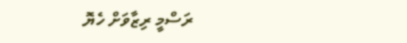ރަސްމީ ރިޒާވަށް ހެޔޮ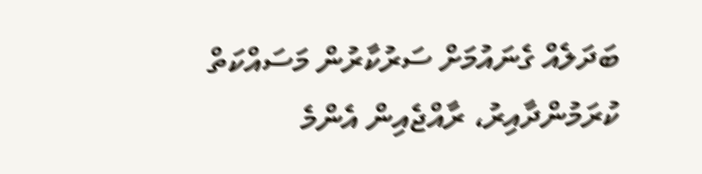ބަދަލެއް ގެނައުމަށް ސަރުކާރުން މަސައްކަތް ކުރަމުންދާއިރު، ރާއްޖެއިން އެންމެ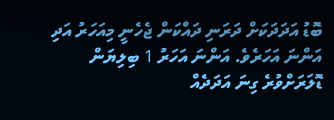ބޮޑު އަދަދަކަށް ދަރަނި ދައްކަން ޖެހެނީ މިއަހަރު އަދި އަންނަ އަހަރެވެ. އަންނަ އަހަރު 1 ބިލިޔަން ޑޮލަރަށްވުރެ ގިނަ އަދަދެއް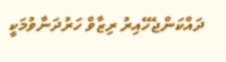ދައްކަންޖެހޭއިރު ރިޒާވް ހަރުދަނާވުމަކީ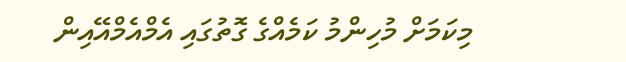މިކަމަށް މުހިންމު ކަމެއްގެ ގޮތުގައި އެމްއެމްއޭއިން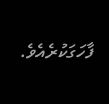ފާހަގަކުރެއެވެ.